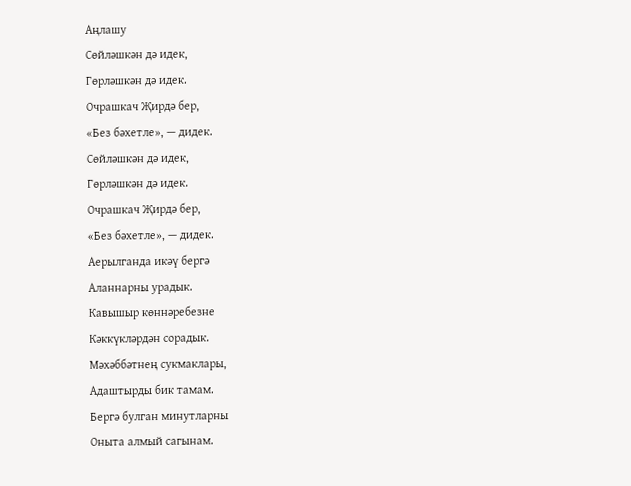Аңлашу
Сөйләшкән дә идек,
Гөрләшкән дә идек.
Очрашкач Җирдә бер,
«Без бәхетле», — дидек.
Сөйләшкән дә идек,
Гөрләшкән дә идек.
Очрашкач Җирдә бер,
«Без бәхетле», — дидек.
Аерылганда икәү бергә
Аланнарны урадык.
Кавышыр көннәребезне
Кәккүкләрдән сорадык.
Мәхәббәтнең сукмаклары,
Адаштырды бик тамам.
Бергә булган минутларны
Оныта алмый сагынам.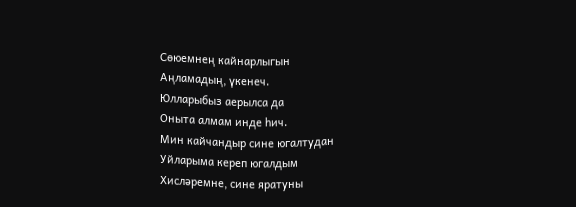Сөюемнең кайнарлыгын
Аңламадың, үкенеч.
Юлларыбыз аерылса да
Оныта алмам инде һич.
Мин кайчандыр сине югалтудан
Уйларыма кереп югалдым
Хисләремне, сине яратуны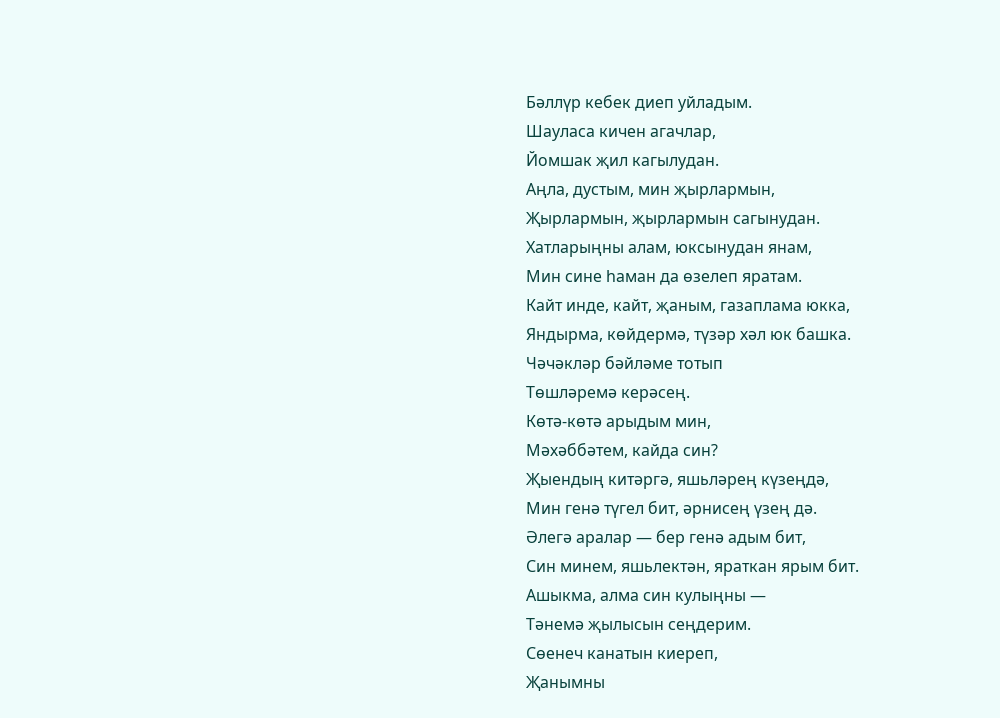Бәллүр кебек диеп уйладым.
Шауласа кичен агачлар,
Йомшак җил кагылудан.
Аңла, дустым, мин җырлармын,
Җырлармын, җырлармын сагынудан.
Хатларыңны алам, юксынудан янам,
Мин сине hаман да өзелеп яратам.
Кайт инде, кайт, җаным, газаплама юкка,
Яндырма, көйдермә, түзәр хәл юк башка.
Чәчәкләр бәйләме тотып
Төшләремә керәсең.
Көтә-көтә арыдым мин,
Мәхәббәтем, кайда син?
Җыендың китәргә, яшьләрең күзеңдә,
Мин генә түгел бит, әрнисең үзең дә.
Әлегә аралар — бер генә адым бит,
Син минем, яшьлектән, яраткан ярым бит.
Ашыкма, алма син кулыңны —
Тәнемә җылысын сеңдерим.
Сөенеч канатын киереп,
Җанымны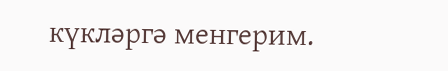күкләргә менгерим.